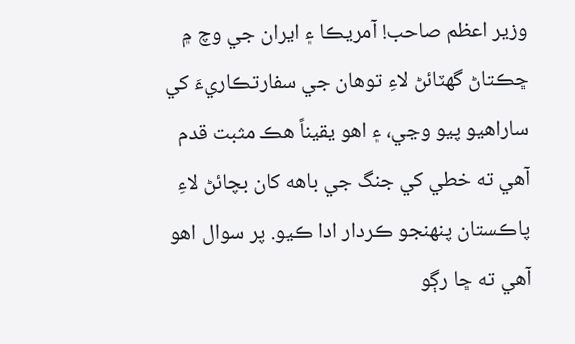وزير اعظم صاحب! آمريڪا ۽ ايران جي وچ ۾ ڇڪتاڻ گهٽائڻ لاءِ توهان جي سفارتڪاريءَ کي ساراهيو پيو وڃي، ۽ اهو يقيناً هڪ مثبت قدم آهي ته خطي کي جنگ جي باهه کان بچائڻ لاءِ پاڪستان پنهنجو ڪردار ادا ڪيو. پر سوال اهو آهي ته ڇا رڳو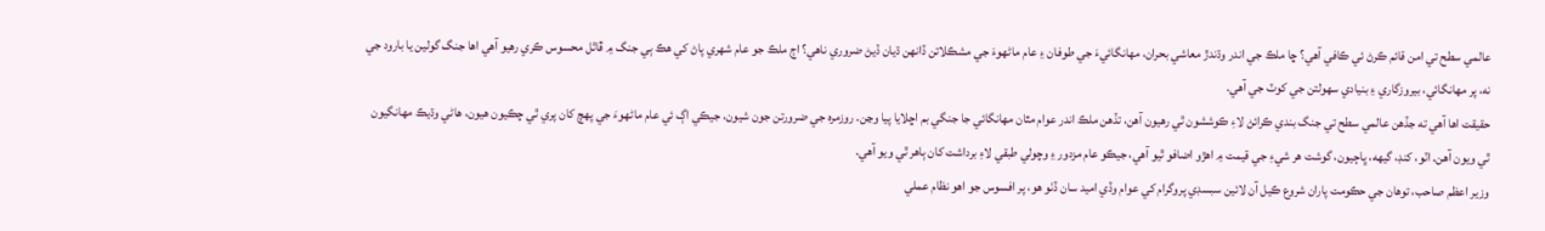عالمي سطح تي امن قائم ڪرڻ ئي ڪافي آهي؟ ڇا ملڪ جي اندر وڌندڙ معاشي بحران، مھانگائيءَ جي طوفان ۽ عام ماڻهوءَ جي مشڪلاتن ڏانهن ڌيان ڏيڻ ضروري ناهي؟ اڄ ملڪ جو عام شهري پاڻ کي هڪ ٻي جنگ ۾ ڦاٿل محسوس ڪري رهيو آهي اها جنگ گولين يا بارود جي نه، پر مھانگائي، بيروزگاري ۽ بنيادي سهولتن جي کوٽ جي آهي.
حقيقت اها آهي ته جڏهن عالمي سطح تي جنگ بندي ڪرائڻ لاءِ ڪوششون ٿي رهيون آهن، تڏهن ملڪ اندر عوام مٿان مھانگائي جا جنگي بم اڇلايا پيا وڃن. روزمره جي ضرورتن جون شيون، جيڪي اڳ ئي عام ماڻهوءَ جي پهچ کان پري ٿي چڪيون هيون، هاڻي وڌيڪ مهانگيون ٿي ويون آهن. اٽو، کنڊ، گيهه، ڀاڄيون، گوشت هر شيءِ جي قيمت ۾ اهڙو اضافو ٿيو آهي، جيڪو عام مزدور ۽ وچولي طبقي لاءِ برداشت کان ٻاهر ٿي ويو آهي.
وزير اعظم صاحب، توهان جي حڪومت پاران شروع ڪيل آن لائين سبسڊي پروگرام کي عوام وڏي اميد سان ڏٺو هو، پر افسوس جو اهو نظام عملي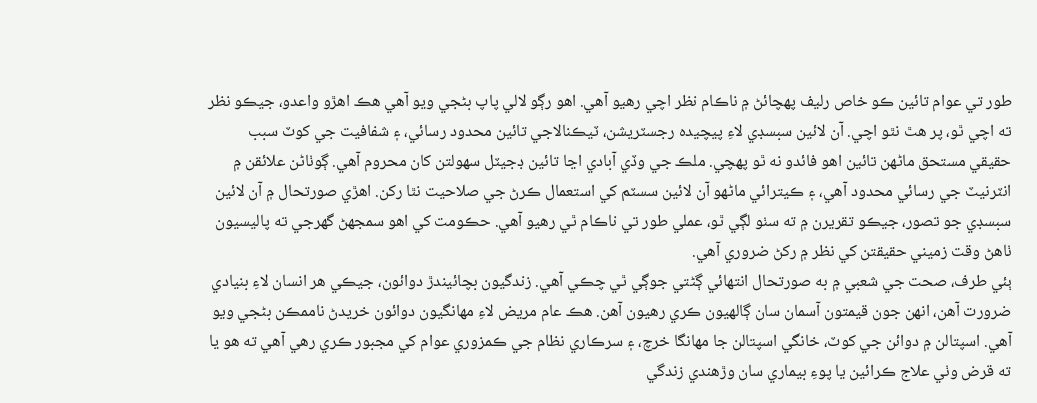طور تي عوام تائين ڪو خاص رليف پهچائڻ ۾ ناڪام نظر اچي رهيو آهي. اهو رڳو لالي پاپ بڻجي ويو آهي هڪ اهڙو واعدو، جيڪو نظر ته اچي ٿو، پر هٿ نٿو اچي. آن لائين سبسڊي لاءِ پيچيده رجسٽريشن، ٽيڪنالاجي تائين محدود رسائي، ۽ شفافيت جي کوٽ سبب حقيقي مستحق ماڻهن تائين اهو فائدو نه ٿو پهچي. ملڪ جي وڏي آبادي اڃا تائين ڊجيٽل سهولتن کان محروم آهي. ڳوٺاڻن علائقن ۾ انٽرنيٽ جي رسائي محدود آهي، ۽ ڪيترائي ماڻهو آن لائين سسٽم کي استعمال ڪرڻ جي صلاحيت نٿا رکن. اهڙي صورتحال ۾ آن لائين سبسڊي جو تصور، جيڪو تقريرن ۾ ته سٺو لڳي ٿو، عملي طور تي ناڪام ٿي رهيو آهي. حڪومت کي اهو سمجهڻ گهرجي ته پاليسيون ٺاهڻ وقت زميني حقيقتن کي نظر ۾ رکڻ ضروري آهي.
ٻئي طرف، صحت جي شعبي ۾ به صورتحال انتهائي ڳڻتي جوڳي ٿي چڪي آهي. زندگيون بچائيندڙ دوائون، جيڪي هر انسان لاءِ بنيادي ضرورت آهن، انهن جون قيمتون آسمان سان ڳالهيون ڪري رهيون آهن. هڪ عام مريض لاءِ مهانگيون دوائون خريدڻ ناممڪن بڻجي ويو آهي. اسپتالن ۾ دوائن جي کوٽ، خانگي اسپتالن جا مهانگا خرچ، ۽ سرڪاري نظام جي ڪمزوري عوام کي مجبور ڪري رهي آهي ته هو يا ته قرض وٺي علاج ڪرائين يا پوءِ بيماري سان وڙهندي زندگي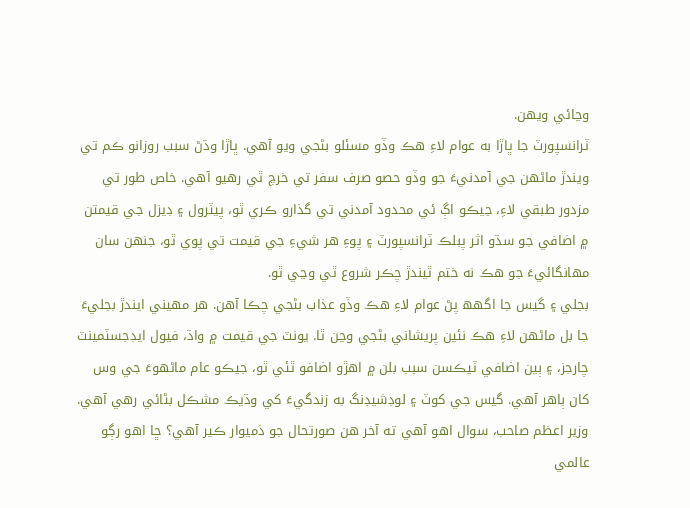وڃائي ويهن.
ٽرانسپورٽ جا ڀاڙا به عوام لاءِ هڪ وڏو مسئلو بڻجي ويو آهي. ڀاڙا وڌڻ سبب روزانو ڪم تي ويندڙ ماڻهن جي آمدنيءَ جو وڏو حصو صرف سفر تي خرچ ٿي رهيو آهي. خاص طور تي مزدور طبقي لاءِ، جيڪو اڳ ئي محدود آمدني تي گذارو ڪري ٿو، پيٽرول ۽ ڊيزل جي قيمتن ۾ اضافي جو سڌو اثر پبلڪ ٽرانسپورٽ ۽ پوءِ هر شيءِ جي قيمت تي پوي ٿو، جنهن سان مھانگائيءَ جو هڪ نه ختم ٿيندڙ چڪر شروع ٿي وڃي ٿو.
بجلي ۽ گيس جا اگهھ پڻ عوام لاءِ هڪ وڏو عذاب بڻجي چڪا آهن. هر مهيني ايندڙ بجليءَ جا بل ماڻهن لاءِ هڪ نئين پريشاني بڻجي وڃن ٿا. يونٽ جي قيمت ۾ واڌ، فيول ايڊجسٽمينٽ چارجز، ۽ ٻين اضافي ٽيڪسن سبب بلن ۾ اهڙو اضافو ٿئي ٿو، جيڪو عام ماڻهوءَ جي وس کان ٻاهر آهي. گيس جي کوٽ ۽ لوڊشيڊنگ به زندگيءَ کي وڌيڪ مشڪل بڻائي رهي آهي.
وزير اعظم صاحب، سوال اهو آهي ته آخر هن صورتحال جو ذميوار ڪير آهي؟ ڇا اهو رڳو عالمي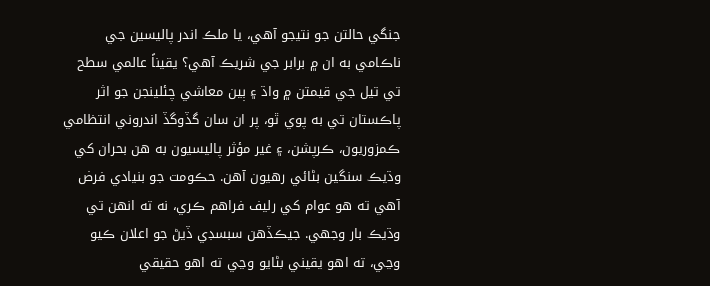جنگي حالتن جو نتيجو آهي، يا ملڪ اندر پاليسين جي ناڪامي به ان ۾ برابر جي شريڪ آهي؟ يقيناً عالمي سطح تي تيل جي قيمتن ۾ واڌ ۽ ٻين معاشي چئلينجن جو اثر پاڪستان تي به پوي ٿو، پر ان سان گڏوگڏ اندروني انتظامي ڪمزوريون، ڪرپشن، ۽ غير مؤثر پاليسيون به هن بحران کي وڌيڪ سنگين بڻائي رهيون آهن. حڪومت جو بنيادي فرض آهي ته هو عوام کي رليف فراهم ڪري، نه ته انهن تي وڌيڪ بار وجهي. جيڪڏهن سبسڊي ڏيڻ جو اعلان ڪيو وڃي، ته اهو يقيني بڻايو وڃي ته اهو حقيقي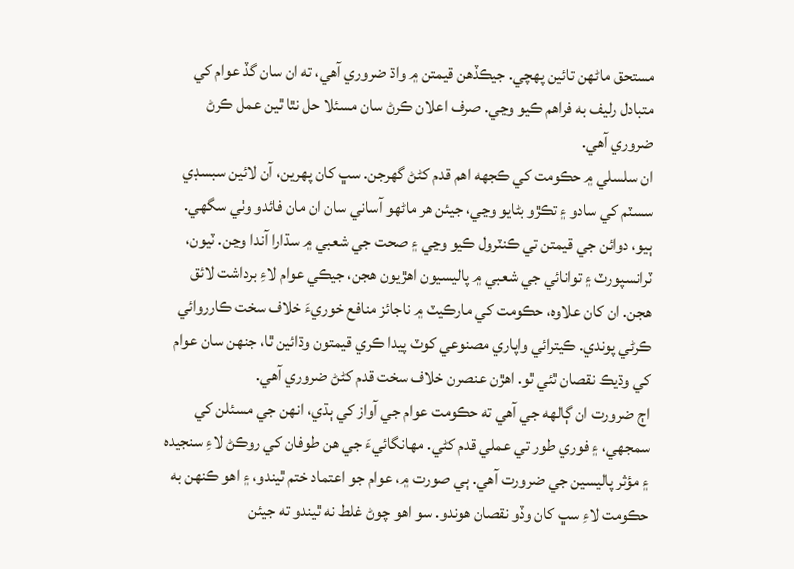مستحق ماڻهن تائين پهچي. جيڪڏهن قيمتن ۾ واڌ ضروري آهي، ته ان سان گڏ عوام کي متبادل رليف به فراهم ڪيو وڃي. صرف اعلان ڪرڻ سان مسئلا حل نٿا ٿين عمل ڪرڻ ضروري آهي.
ان سلسلي ۾ حڪومت کي ڪجهه اهم قدم کڻڻ گهرجن. سڀ کان پهرين، آن لائين سبسڊي سسٽم کي سادو ۽ تڪڙو بڻايو وڃي، جيئن هر ماڻهو آساني سان ان مان فائدو وٺي سگهي. ٻيو، دوائن جي قيمتن تي ڪنٽرول ڪيو وڃي ۽ صحت جي شعبي ۾ سڌارا آندا وڃن. ٽيون، ٽرانسپورٽ ۽ توانائي جي شعبي ۾ پاليسيون اهڙيون هجن، جيڪي عوام لاءِ برداشت لائق هجن. ان کان علاوه، حڪومت کي مارڪيٽ ۾ ناجائز منافع خوريءَ خلاف سخت ڪارروائي ڪرڻي پوندي. ڪيترائي واپاري مصنوعي کوٽ پيدا ڪري قيمتون وڌائين ٿا، جنهن سان عوام کي وڌيڪ نقصان ٿئي ٿو. اهڙن عنصرن خلاف سخت قدم کڻڻ ضروري آهي.
اڄ ضرورت ان ڳالهه جي آهي ته حڪومت عوام جي آواز کي ٻڌي، انهن جي مسئلن کي سمجهي، ۽ فوري طور تي عملي قدم کڻي. مھانگائيءَ جي هن طوفان کي روڪڻ لاءِ سنجيده ۽ مؤثر پاليسين جي ضرورت آهي. ٻي صورت ۾، عوام جو اعتماد ختم ٿيندو، ۽ اهو ڪنهن به حڪومت لاءِ سڀ کان وڏو نقصان هوندو. سو اهو چوڻ غلط نه ٿيندو ته جيئن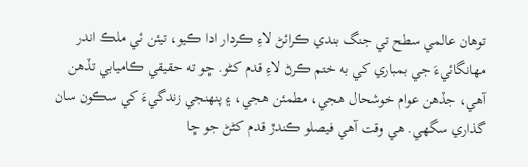توهان عالمي سطح تي جنگ بندي ڪرائڻ لاءِ ڪردار ادا ڪيو، تيئن ئي ملڪ اندر مھانگائيءَ جي بمباري کي به ختم ڪرڻ لاءِ قدم کڻو. ڇو ته حقيقي ڪاميابي تڏهن آهي، جڏهن عوام خوشحال هجي، مطمئن هجي، ۽ پنهنجي زندگيءَ کي سڪون سان گذاري سگهي. هي وقت آهي فيصلو ڪندڙ قدم کڻڻ جو ڇا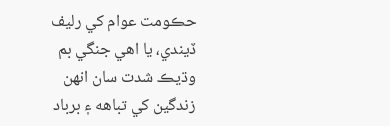حڪومت عوام کي رليف ڏيندي، يا اهي جنگي بم وڌيڪ شدت سان انهن زندگين کي تباهه ۽ برباد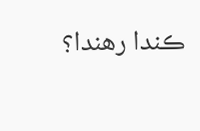ڪندا رهندا؟